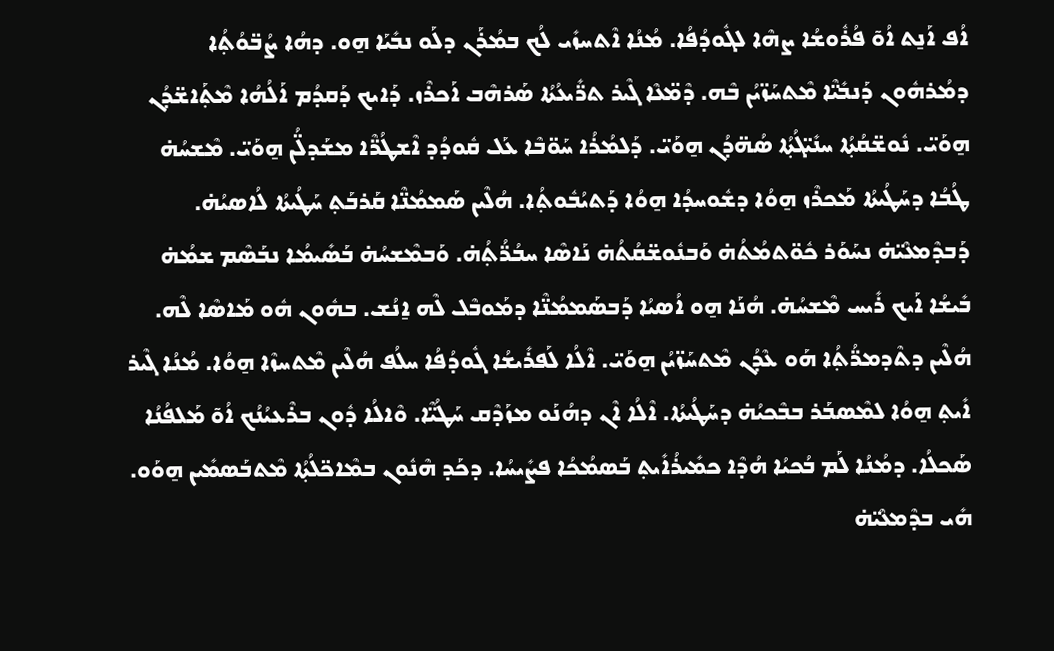ܐܳܦ ܐܰܢ̱ܬ ܐܳܘ̃ ܦܳܪܽܘܫܳܐ ܨܗܶܐ ܠܓܽܘܕܳܦܳܐ. ܡܳܢܳܐ ܐܶܬܚܙܺܝ ܠܳܟ ܒܡܳܪܰܢ ܕܠܰܘ ܢܒܺܝܰܐ ܗ̱ܘ. ܕܗܳܐ ܨܳܒ̈ܘܳܬ݂ܳܐ ܕܡܳܪܗܽܘܢ ܕܰܢܒܺܝ̈ܶܐ ܡܶܬܚܰܙ̈ܝܳܢ ܒܶܗ. ܕܶܡ̈ܥܶܐ ܓܶܝܪ ܬܪ̈ܺܝܥܳܬܳܐ ܣܰܪܗܶܒ ܐܰܟܪܶܙ. ܕܰܐܝܟ ܕܰܩܕܳܡ ܐܰܠܳܗܳܐ ܡܶܬ݂ܰܐܫ̈ܕܳܢ ܗ̱ܘܰܝ̈. ܢܽܘܫ̈ܩܳܬ݂ܳܐ ܚܢܺܝ̈ܓܳܬ݂ܳܐ ܣܳܗ̈ܕܳܢ ܗ̱ܘܰܝ̈. ܕܰܠܡܳܪܳܐ ܚܰܘ̈ܒܶܐ ܥܰܠ ܩܽܘܕܳܕ ܐܶܫܛܳܪ̈ܶܐ ܡܫܰܕܠ̈ܳܢ ܗ̱ܘܰܝ̈. ܡܶܫܚܳܗ̇ ܛܳܒܳܐ ܕܚܰܛܳܝܬܳܐ ܡܰܟܪܶܙ ܗ̱ܘܳܐ ܕܫܽܘܚܕܳܐ ܗ̱ܘܳܐ ܕܰܬܝܳܒܽܘܬ݂ܳܐ. ܗܳܠܶܝܢ ܣܰܡܡܳܢ̈ܶܐ ܩܰܪܒܰܬ݂ ܚܰܛܳܝܬܳܐ ܠܳܐܣܝܳܗ̇. ܕܰܒܕܶܡܥܶܝ̈ܗ̇ ܢܚܰܘܰܪ ܟܽܘ̈ܬܡܳܬܳܗ̇ ܘܰܒܢܽܘܫ̈ܩܳܬܳܗ̇ ܢܰܐܣܶܐ ܚܒܳܪ̈ܳܬ݂ܳܗ̇. ܘܰܒܡܶܫܚܳܗ̇ ܒܰܣܺܝܡܳܐ ܢܒܰܣܶܡ ܫܡܳܗ̇ ܒܺܝܫܳܐ ܐܰܝܟ ܪܺܝܚ ܡܶܫܚܳܗ̇. ܗܳܢܰܐ ܗ̱ܘ ܐܳܣܝܳܐ ܕܰܒܣܰܡܡܳܢ̈ܶܐ ܕܡܰܘܒܶܠ ܠܶܗ ܐ̱ܢܳܫ. ܒܗܽܘܢ ܗܽܘ ܡܰܐܣܶܐ ܠܶܗ. ܗܳܠܶܝܢ ܕܬܶܕܡܪ̈ܳܬ݂ܳܐ ܗܰܘ ܥܶܕܳܢ ܡܶܬܚܰܙ̈ܝܳܢ ܗ̱ܘܰܝ̈. ܐܶܠܳܐ ܠܰܦܪܺܝܫܳܐ ܓܽܘܕܳܦܳܐ ܚܠܳܦ ܗܳܠܶܝܢ ܡܶܬܚܙܶܐ ܗ̱ܘܳܐ. ܡܳܢܳܐ ܓܶܝܪ ܐܺܝܬ݂ ܗ̱ܘܳܐ ܠܡܶܣܒܰܪ ܒܒܶܟܝܳܗ̇ ܕܚܰܛܳܝܬܳܐ. ܐܶܠܳܐ ܐܶܢ ܕܗܳܢܰܘ ܡܙܰܕܶܩ ܚܰܛܳܝ̈ܶܐ. ܘܶܐܠܳܐ ܕܽܘܢ ܒܪܶܥܝܳܢܳܟ ܐܳܘ̃ ܡܰܠܦܳܢܳܐ ܣܰܟܠܳܐ. ܕܡܳܢܳܐ ܠܰܡ ܒܳܟܝܳܐ ܗܳܕܶܐ ܟܡܺܝܪܳܐܺܝܬ݂ ܒܰܣܡܳܟܳܐ ܦܨܺܝܚܳܐ. ܕܟܰܕ ܗܶܢܽܘܢ ܒܡܶܐܟ̈ܠܳܬ݂ܳܐ ܡܶܬܒܰܣܡܺܝܢ ܗ̱ܘܰܘ. ܗܺܝ ܒܕܶܡܥܶܝ̈ܗ̇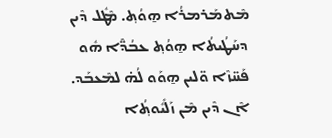ܡܶܬܡܰܪܡܪܳܐ ܗ̱ܘܳܬ݂. ܡܶܛܽܠ ܕܶܝܢ ܕܚܰܛܳܝܬܳܐ ܗ̱ܘܳܬ݂ ܥܒܳܕ̈ܶܐ ܗܽܘ ܦܰܚ̈ܙܶܐ ܘ̈ܠܝܢ ܗ̱ܘܰܘ ܠܳܗ̇ ܠܡܶܥܒܰܕ. ܐܶܢ ܕܶܝܢ ܡܶܢ ܙܰܠܺܝܽܘܬ݂ܳܐ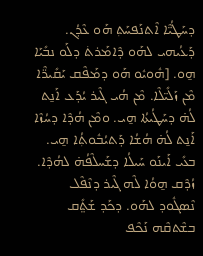ܕܚܰܛܳܝ̈ܶܐ ܐܶܬܢܰܦܚܰܬ݂ ܗܰܘ ܥܶܕܳܢ. ܕܰܥܳܝܗܝ ܠܗܰܘ ܕܶܐܡܰܪܬ݁ ܕܠܰܘ ܢܒܺܝܰܐ ܗ̱ܘ. [ܗܽܘܝܽܘ ܗܰܘ ܕܡܰܦܶܩ ܝܰܩܺܝܪ̈ܶܐ ܡܶܢ ܙܰܠܺܝ̈ܠܶܐ. ܡܶܢ ܗܳܝ ܓܶܝܪ ܝܳܕܰܥ ܐܰܢ̱ܬ ܠܳܗ̇ ܕܚܰܛܳܝܬܳܐ ܗ̱ܝ. ܘܡܶܢ ܗܳܕܶܐ ܕܚܳܙܶܐ ܐܰܢ̱ܬ ܠܳܗ̇ ܗܳܫܳܐ ܕܰܬܝܳܒܽܘܬ݂ܳܐ ܗ̱ܝ. ܒܥܺܝ ܐܰܝܢܰܘ ܚܰܝܠܳܐ ܕܫܰܚܠܶܦܳܗ̇ ܠܗܳܕܶܐ. ܙܳܕܶܩ ܗ̱ܘܳܐ ܠܶܗ ܓܶܝܪ ܕܢܶܦܶܠ ܢܶܣܓܽܘܕ ܠܗܰܘ. ܕܟܰܕ ܫܰܬܺ݀ܩ ܒܫܶܬܩܶܗ ܢܰܟܶܦ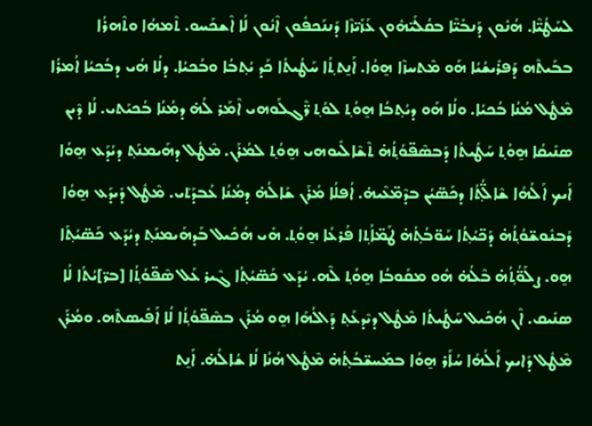ܠܚܰܛܳܝ̈ܶܐ. ܗܳܢܽܘܢ ܕܰܢܒܺܝ̈ܶܐ ܒܩܳܠܰܝ̈ܗܽܘܢ ܥܰܙܺܝ̈ܙܶܐ ܕܰܢܢܰܟܦܽܘܢ ܐܶܢܽܘܢ ܠܳܐ ܐܶܫܟܰܚܘ. ܬܶܡܗܳܐ ܘܬܶܗܪܳܐ ܒܒܰܝܬܶܗ ܕܰܦܪܺܝܫܳܝܳܐ ܗܰܘ ܡܶܬܚܙܶܐ ܗ̱ܘܳܐ. ܐܰܢ̱ܬܬ݂ܳܐ ܚܰܛܳܝܬܳܐ ܟܰܕ ܝܳܬ݂ܒܳܐ ܘܒܳܟܝܳܐ. ܕܠܳܐ ܗܳܝ ܕܒܳܟܝܳܐ ܐܳܡܪܳܐ ܡܶܛܽܠ ܡܳܢܳܐ ܒܳܟܝܳܐ. ܘܠܳܐ ܗܰܘ ܕܝܳܬ݂ܒܳܐ ܗ̱ܘܳܬ݂ ܠܘܳܬ݂ ܪ̈ܶܓܠܰܘܗܝ ܐܶܡܰܪ ܠܳܗ̇ ܕܡܳܢܳܐ ܒܳܟܝܰܬܝ. ܠܳܐ ܕܶܝܢ ܣܢܺܝܩܳܐ ܗ̱ܘܳܬ݂ ܚܰܛܳܝܬܳܐ ܕܰܒܣܶܦ̈ܘܳܬ݂ܳܗ̇ ܬܶܫܶܐܠܺܝܘܗܝ ܗ̱ܘܳܬ݂ ܠܡܳܪܰܢ. ܡܶܛܽܠ ܕܗܰܝܡܢܰܬ݂ ܕܝܳܕܰܥ ܗ̱ܘܳܐ ܐܰܝܟ ܐܰܠܳܗܳܐ ܫܶܐܠ̈ܳܬ݂ܳܐ ܕܟܰܣ̈ܝܳܢ ܒܕܶܡ̈ܥܶܝܗ̇. ܐܳܦܠܳܐ ܡܳܪܰܢ ܫܰܐܠܳܗ̇ ܕܡܳܢܳܐ ܥܳܒܕܰܬ݁ܝ. ܡܶܛܽܠ ܕܺܝܕܰܥ ܗ̱ܘܳܐ ܕܰܒܢܽܘܫ̈ܘܳܬ݂ܳܗ̇ ܕܰܟ̈ܝܳܬ݂ܳܐ ܚܰܘ̈ܒܳܬ݂ܳܗ̇ ܛܰܡ̈ܐܳܬ݂ܐ ܦܳܪܥܳܐ ܗ̱ܘܳܬ݂. ܗܺܝ ܗܳܟܺܝܠ ܒܰܕܗܰܝܡܢܰܬ݂ ܕܝܳܕܰܥ ܟܰܣ̈ܝܳܬ݂ܰܐ ܗ̱ܘ. ܨܠܰܘ̈ܳܬ݂ܳܗ̇ ܒܶܠܳܗ̇ ܗܽܘ ܡܩܰܘܒܳܐ ܗ̱ܘܳܬ݂ ܠܶܗ. ܝܳܕܰܥ ܟܰܣ̈ܝܳܬ݂ܳܐ ܓܶܝܪ ܥܰܠ ܣܶܦ̈ܘܳܬ݂ܳܐ [ܒܪ̈]ܝܳܬܳܐ ܠܳܐ ܣܢܺܝܩ. ܐܶܢ ܗܳܟܺܝܠ ܚܰܛܳܝܬܳܐ ܡܶܛܽܠ ܕܝܶܕܥܰܬ݂ ܕܰܐܠܳܗܰܐ ܗ̱ܘ ܡܳܪܰܢ ܒܣܶܦ̈ܘܳܬ݂ܳܐ ܠܳܐ ܐܰܦܺܝܣܬܶܗ. ܘܡܳܪܰܢ ܡܶܛܽܠ ܕܰܐܝܟ ܐܰܠܳܗܳܐ ܚܳܐܰܪ ܗ̱ܘܳܐ ܒܡܰܚܫ̈ܒܳܬ݂ܳܗ̇ ܡܶܛܽܠ ܗܳܢܳܐ ܠܳܐ ܫܳܐܠܳܗ̇. ܐܰܢ̱ܬ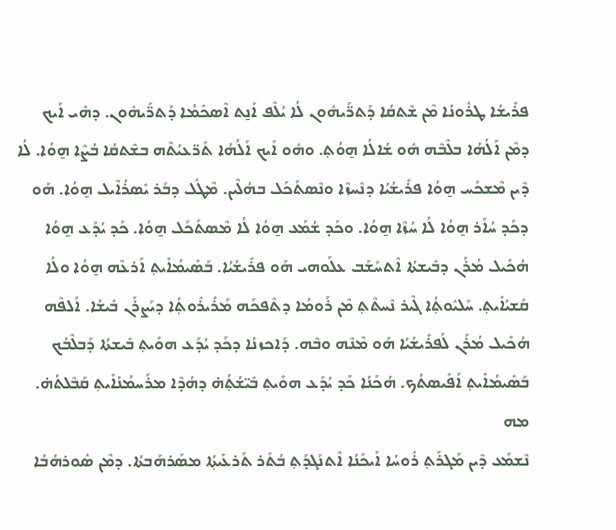ܦܪܺܝܫܳܐ ܛܪܽܘܢܳܐ ܡܶܢ ܫܶܬܩܳܐ ܕܰܬܪ̈ܰܝܗܽܘܢ ܠܳܐ ܝܳܠܶܦ ܐܰܢ̱ܬ ܐܶܣܟܺܡܳܐ ܕܰܬܪ̈ܰܝܗܽܘܢ. ܕܗܺܝ ܐܰܝܟ ܕܡܶܢ ܐܰܠܳܗܳܐ ܒܠܶܒܶܗ ܗܽܘ ܫܳܐܠܳܐ ܗ̱ܘܳܬ݂. ܘܗܽܘ ܐܰܝܟ ܐܰܠܳܗܳܐ ܬܰܪ̈ܥܝܳܬܶܗ ܒܫܶܬܩܳܐ ܒܳܨܶܐ ܗ̱ܘܳܐ. ܠܳܐ ܕܶܝܢ ܡܶܫܟܰܚ ܗ̱ܘܳܐ ܦܪܺܝܫܳܝܳܐ ܕܢܶܚܙܶܐ ܘܢܶܣܬܰܟܰܠ ܒܗܳܠܶܝܢ. ܡܶܛܽܠ ܕܒܰܪ ܝܺܣܪܳܐܶܝܠ ܗ̱ܘܳܐ. ܗܰܘ ܕܟܰܕ ܚܳܐܰܪ ܗ̱ܘܳܐ ܠܳܐ ܚܳܙܶܐ ܗ̱ܘܳܐ. ܘܟܰܕ ܫܳܡܰܥ ܗ̱ܘܳܐ ܠܳܐ ܡܶܣܬܰܟܰܠ ܗ̱ܘܳܐ. ܟܰܕ ܝܳܕܰܥ ܗ̱ܘܳܐ ܗܳܟܺܝܠ ܡܳܪܰܢ ܕܒܺܝܫܬܳܐ ܐܶܬܚܰܫܰܒ ܥܠܰܘܗܝ ܗܰܘ ܦܪܺܝܫܳܝܳܐ. ܒܰܣܺܝܡܳܐܺܝܬ݂ ܐܰܪܥܶܗ ܗ̱ܘܳܐ ܘܠܳܐ ܩܰܫܝܳܐܺܝܬ݂. ܚܰܠܝܽܘܬ݂ܳܐ ܓܶܝܪ ܢܶܚܬܶܬ݂ ܡܶܢ ܪܰܘܡܳܐ ܕܬܶܦܟܰܗ ܡܰܪܺܝܪܽܘܬ݂ܳܐ ܕܝܰܨܪܰܢ ܒܺܝܫܳܐ. ܐܰܠܦܶܗ ܗܳܟܺܝܠ ܡܳܪܰܢ ܠܰܦܪܺܝܫܳܝܳܐ ܗܰܘ ܡܶܢܶܗ ܘܒܶܗ. ܕܰܐܟܙܢܳܐ ܕܟܰܕ ܝܳܕܰܥ ܗܘܺܝܬ݂ ܒܺܝܫܬܳܐ ܕܰܒܠܶܒܳܟ ܒܰܣܺܝܡܳܐܺܝܬ݂ ܐܰܦܺܝܣܬܳܟ. ܗܳܟܰܢܳܐ ܟܰܕ ܝܳܕܰܥ ܗܘܺܝܬ݂ ܒܺܝ̈ܫܳܬ݂ܳܗ̇ ܕܗܳܕܶܐ ܡܪܰܚܡܳܢܳܐܺܝܬ݂ ܩܰܒܶܠܬܳܗ̇.
ܡܗ
ܢܶܫܡܰܥ ܕܶܝܢ ܡܰܓܪܰܬ݂ ܪܽܘܚܳܐ ܐܰܝܟܰܢܳܐ ܐܶܬܢܰܓܕܰܬ݂ ܒܳܬܰܪ ܬܰܪܥܺܝܬ݂ܳܐ ܡܣܰܪܗܰܒܬܳܐ. ܕܡܶܢ ܣܽܘܪܗܳܒܳܐ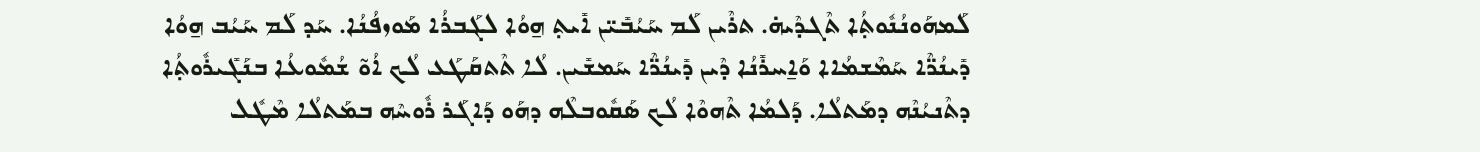ܠܰܡܗܰܘܢܳܢܽܘܬ݂ܳܐ ܬܶܓܕܶܝܗ̇. ܬܪܶܝܢ ܠܰܡ ܚܰܝܳܒܺܝ̈ܢ ܐܺܝܬ݂ ܗ̱ܘܳܐ ܠܓܰܒܪܳܐ ܡܰܘܙܦܳܢܳܐ. ܚܰܕ ܠܰܡ ܚܰܝܳܒ ܗ̱ܘܳܐ ܕܺܝܢܳܪ̈ܶܐ ܚܰܡܶܫܡܳܐܐ ܘܰܐ̱ܚܪܺܢܳܐ ܕܶܝܢ ܕܺܝܢܳܪ̈ܶܐ ܚܰܡܫܺܝܢ. ܠܳܐ ܬܶܬܩܰܛܰܥ ܠܳܟ ܐܳܘ̃ ܫܳܡܽܘܥܳܐ ܒܢܰܓܺܝܪܽܘܬ݂ܳܐ ܕܬܶܢܝܳܢܶܗ ܕܡܰܬܠܳܐ. ܕܰܠܡܳܐ ܬܶܗܘܶܐ ܠܳܟ ܣܰܩܽܘܒܠܶܗ ܕܗܰܘ ܕܰܐܓܰܪ ܪܽܘܚܶܗ ܒܡܰܬܠܳܐ ܡܶܛܽܠ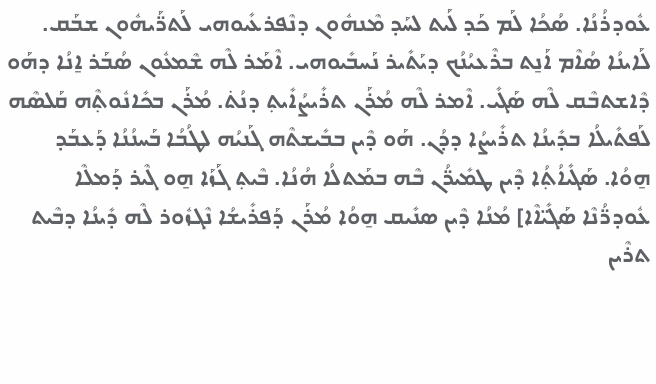ܥܽܘܕܪܳܢܳܐ. ܣܳܟܳܐ ܠܰܡ ܟܰܕ ܠܰܝܬ ܠܚܰܕ ܡܶܢܗܽܘܢ ܕܢܶܦܪܥܺܝܘܗܝ ܠܰܬܪ̈ܰܝܗܽܘܢ ܫܒܰܩ. ܠܰܐܝܢܳܐ ܣܳܐܶܡ ܐܰܢ̱ܬ ܒܪܶܥܝܳܢܳܟ ܕܝܰܬܺܝܪ ܢܰܚܒܺܝܘܗܝ. ܐܶܡܰܪ ܠܶܗ ܫܶܡܥܽܘܢ ܣܳܒܰܪ ܐ̱ܢܳܐ ܕܗܰܘ ܕܶܐܫܬܒܶܩ ܠܶܗ ܣܰܓܺܝ. ܐܶܡܪ ܠܶܗ ܡܳܪܰܢ ܬܪܺܝܨܳܐܺܝܬ݂ ܕܢܳܬ݁. ܡܳܪܰܢ ܒܟܺܐܢܽܘܬ݂ܶܗ ܩܰܠܣܶܗ ܠܰܦܬܺܝܠܳܐ ܒܕܺܝܢܳܐ ܬܪܺܝܨܳܐ ܕܕܳܢ. ܗܰܘ ܕܶܝܢ ܒܒܺܝܫܬܶܗ ܓܰܢܝܳܗ ܠܛܳܒܳܐ ܒܰܚܢܳܢܳܐ ܕܰܥܒܰܕ ܗ̱ܘܳܐ. ܣܰܓܺܝܐܳܬ݂ܳܐ ܕܶܝܢ ܛܡܺܝܪ̈ܳܢ ܒܶܗ ܒܡܰܬܠܳܐ ܗܳܢܳܐ. ܒܶܝܬ݂ ܓܰܙܰܐ ܗ̱ܘ ܓܶܝܪ ܕܰܡܠܶܐ ܥܽܘܕܪ̈ܳܢܶܐ ܣܰܓܺܝ̈ܐܶܐ] ܡܳܢܳܐ ܕܶܝܢ ܣܢܺܝܩ ܗ̱ܘܳܐ ܡܳܪܰܢ ܕܰܦܪܺܝܫܳܐ ܢܶܓܙܽܘܪ ܠܶܗ ܕܺܝܢܳܐ ܕܒܶܝܬ ܬܪܶܝܢ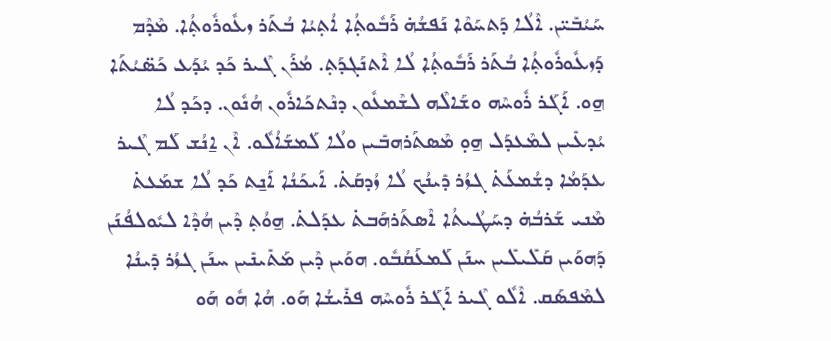ܚܰܝܳܒܺܝ̈ܢ. ܐܶܠܳܐ ܕܰܬܚܰܘܶܐ ܢܰܦܫܳܗ̇ ܪܰܒܽܘܬ݂ܳܐ ܐܳܬ݂ܝܳܐ ܒܳܬܰܪ ܙܥܽܘܪܽܘܬ݂ܳܐ. ܡܶܕܶܡ ܕܰܙܥܽܘܪܽܘܬ݂ܳܐ ܒܳܬܰܪ ܪܰܒܽܘܬ݂ܳܐ ܠܳܐ ܐܶܬܢܰܓܕܰܬ݂. ܡܳܪܰܢ ܓܶܝܪ ܟܰܕ ܝܳܕܰܥ ܟܰܣ̈ܝܳܬܰܐ ܗ̱ܘ. ܐܰܓܰܪ ܪܽܘܚܶܗ ܘܫܰܐܠܶܗ ܠܫܶܡܥܽܘܢ ܕܢܶܬܟܰܐܪܽܘܢ ܗܳܢܽܘܢ. ܕܟܰܕ ܠܳܐ ܝܳܕܥܺܝܢ ܠܡܶܥܕܰܠ ܗ̱ܘ̣ ܡܶܣܬܰܪܗܒܺܝܢ ܘܠܳܐ ܠܰܡܫܰܐܳܠܽܘ. ܐܶܢ ܐ̱ܢܳܫ ܠܰܡ ܓܶܝܪ ܥܕܰܡܳܐ ܕܫܳܡܥܰܬ݁ ܓܙܳܪ ܕܺܝܢܳܟ ܠܳܐ ܙܳܕܩܰܬ݁. ܐܰܝܟܰܢܳܐ ܐܰܢ̱ܬ ܟܰܕ ܠܳܐ ܫܡܰܥܬ݁ ܡܶܢܝ ܫܰܪܒܳܗ̇ ܕܚܰܛܳܝܬܳܐ ܐܶܣܬܰܪܗܰܒܬ݁ ܥܕܰܠܬ݁. ܗ̱ܘܳܬ݂ ܕܶܝܢ ܗܳܕܶܐ ܠܝܽܘܠܦܳܢܰܢ ܕܰܗܘܰܝܢ ܩܰܠܺܝܠܺܝܢ ܚܢܰܢ ܠܰܡܥܰܩܳܒܽܘ. ܗܘܰܝܢ ܕܶܝܢ ܡܰܬܺܝܢܺܝܢ ܚܢܰܢ ܓܙܳܪ ܕܺܝܢܳܐ ܠܡܶܦܣܰܩ. ܐܶܠܽܘ ܓܶܝܪ ܐܰܓܰܪ ܪܽܘܚܶܗ ܦܪܺܝܫܳܐ ܗܰܘ. ܗܳܐ ܗܽܘ ܗܰܘ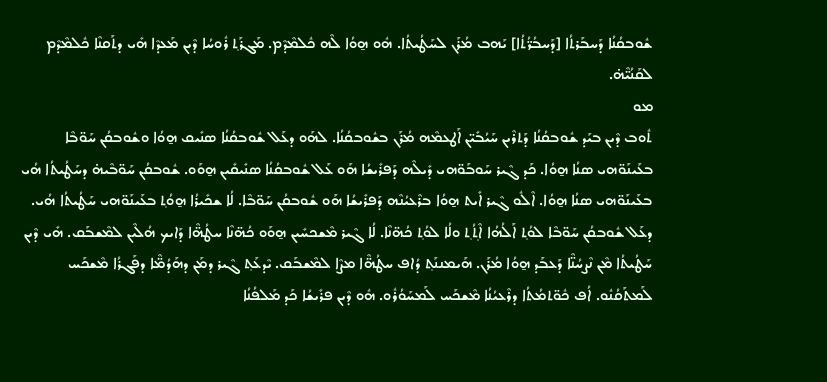ܫܽܘܒܩܳܢܳܐ ܕܰܚܒܰܪܬܳܐ [ܕܰܚܒܳܪ̈ܳܬܳܐ] ܝܰܗܒ ܡܳܪܰܢ ܠܚܰܛܳܝܬܳܐ. ܗܽܘ ܗ̱ܘܳܐ ܠܶܗ ܟܽܠܡܶܕܶܡ. ܡܰܓܪܰܬ݂ ܪܽܘܚܳܐ ܕܶܝܢ ܡܰܥܕܶܐ ܗܺܝ ܕܬܰܩܢܶܐ ܟܽܠܡܶܕܶܡ ܠܩܰܢܳܝ̈ܶܗ̇.
ܡܘ
ܬܽܘܒ ܕܶܝܢ ܒܝܰܕ ܫܽܘܒܩܳܢܳܐ ܕܰܬܪܶܝܢ ܚܰܝܳܒܺܝ̈ܢ ܐܰܛܥܡܶܗ ܡܳܪܰܢ ܒܫܽܘܒܩܳܢܳܐ. ܠܗܰܘ ܕܥܰܠ ܫܽܘܒܩܳܢܳܐ ܣܢܺܝܩ ܗ̱ܘܳܐ ܘܫܽܘܒܩܳܢ ܚܰܘ̈ܒܶܐ ܒܥܰܝܢܰܘ̈ܗܝ ܣܢܳܐ ܗ̱ܘܳܐ. ܟܰܕ ܓܶܝܪ ܚܰܘܒܰܘ̈ܗܝ ܕܺܝܠܶܗ ܕܰܦܪܺܝܫܳܐ ܗܰܘ ܥܰܠ ܫܽܘܒܩܳܢܳܐ ܣܢܺܝܩܺܝܢ ܗ̱ܘܰܘ. ܫܽܘܒܩܳܢ ܚܰܘ̈ܒܶܝܗ̇ ܕܚܰܛܳܝܬܳܐ ܗܳܝ ܒܥܰܝܢܰܘ̈ܗܝ ܣܢܳܐ ܗ̱ܘܳܐ. ܐܶܠܽܘ ܓܶܝܪ ܐܺܝܬ ܗ̱ܘܳܐ ܒܪܶܥܝܳܢܶܗ ܕܰܦܪܺܝܫܳܐ ܗܰܘ ܫܽܘܒܩܳܢ ܚܰܘ̈ܒܶܐ. ܠܳܐ ܫܟܺܝܪܳܐ ܗ̱ܘܳܬ݂ ܒܥܰܝܢܰܘ̈ܗܝ ܚܰܛܳܝܬܳܐ ܗܳܝ. ܕܥܰܠ ܫܽܘܒܩܳܢ ܚܰܘ̈ܒܶܐ ܠܘܳܬ݂ ܐܰܠܳܗܳܐ ܐܶܬ݂ܳܬ݂ ܘܠܳܐ ܠܘܳܬ݂ ܟܳܗ̈ܢܶܐ. ܠܳܐ ܓܶܝܪ ܡܶܫܟܚܺܝܢ ܗ̱ܘܰܘ ܟܳܗ̈ܢܶܐ ܚܛܳܗ̈ܶܐ ܕܰܐܝܟ ܗܳܠܶܝܢ ܠܡܶܫܒܰܩ. ܗܺܝ ܕܶܝܢ ܚܰܛܳܝܬܳܐ ܡܶܢ ܢܶܨܚܳܢ̈ܶܐ ܕܰܥܒܰܕ ܗ̱ܘܳܐ ܡܳܪܰܢ. ܗܰܝܡܢܢܰܬ݂ ܕܳܐܦ ܚܛܳܗ̈ܶܐ ܡܨܶܐ ܠܡܶܫܒܰܩ. ܝܶܕܥܰܬ݂ ܓܶܝܪ ܕܡܰܢ ܕܗܰܕܳܡ̈ܶܐ ܕܦܰܓܪܳܐ ܡܶܫܟܰܚ ܠܰܡܬܰܩܳܢܽܘ. ܐܳܦ ܟܽܘ̈ܬܡܳܬܳܐ ܕܪܶܥܝܳܢܳܐ ܡܶܫܟܰܚ ܠܰܡܚܰܘܳܪܽܘ. ܗܽܘ ܕܶܝܢ ܦܪܺܝܫܳܐ ܟܰܕ ܡܰܠܦܳܢܳܐ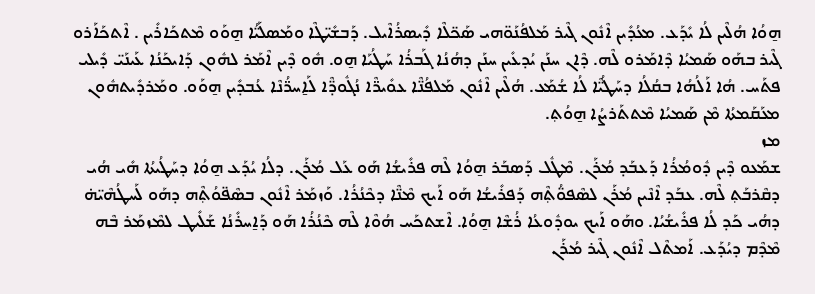ܗ̱ܘܳܐ ܗܳܠܶܝܢ ܠܳܐ ܝܺܕܰܥ. ܡܥܳܕܺܝܢ ܐܶܢܽܘܢ ܓܶܝܪ ܡܰܠܦܳܢܰܘ̈ܗܝ ܣܰܟ̈ܠܶܐ ܕܺܝܣܪܳܐܶܝܠ. ܕܰܒܫܺܝ̈ܛܶܐ ܘܡܰܣܠܰܝ̈ܳܐ ܗ̱ܘܰܘ ܡܶܬܟܰܐܪܺܝܢ . ܐܶܬܟܰܐܰܪܘ  ܓܶܝܪ ܒܗܰܘ ܣܰܡܝܳܐ ܕܶܐܡܰܪܘ ܠܶܗ. ܕܶܐܢ ܚܢܰܢ ܝܳܕܥܺܝܢ ܚܢܰܢ ܕܗܳܢܳܐ ܓܰܒܪܳܐ ܚܰܛܳܝܰܐ ܗ̱ܘ. ܗܽܘ ܕܶܝܢ ܐܶܡܰܪ ܠܗܽܘܢ ܕܰܐܝܟܰܢܳܐ ܥܰܝܢܰܝ̈ ܕܺܝܠܝ ܦܬܰܚ. ܗܳܐ ܐܰܠܳܗܳܐ ܒܩܳܠܳܐ ܕܚܰܛܳܝ̈ܶܐ ܠܳܐ ܫܳܡܰܥ. ܗܳܠܶܝܢ ܐܶܢܽܘܢ ܡܰܠܦܳܢ̈ܶܐ ܥܘܺܝܪ̈ܶܐ ܢܳܓܽܘܕ̈ܶܐ ܠܰܐ̱ܚܪ̈ܳܢܶܐ ܥܳܒܕܺܝܢ ܗ̱ܘܰܘ. ܘܡܰܪܕܺܝܬܗܽܘܢ ܡܥܰܩܰܡܬܳܐ ܡܶܢ ܣܰܡܝܳܐ ܡܶܬܬܰܪܨܳܐ ܗ̱ܘܳܬ݂.
ܡܙ
ܫܡܰܥܘ ܕܶܝܢ ܕܽܘܡܳܪܳܐ ܕܰܥܒܰܕ ܡܳܪܰܢ. ܡܶܛܽܠ ܕܰܣܒܰܪ ܗ̱ܘܳܐ ܠܶܗ ܦܪܺܝܫܳܐ ܗܰܘ ܥܰܠ ܡܳܪܰܢ. ܕܠܳܐ ܝܳܕܰܥ ܗ̱ܘܳܐ ܕܚܰܛܳܝܬܳܐ ܗܺܝ ܗܳܝ ܕܩܶܪܒܰܬ݂ ܠܶܗ. ܥܒܰܕ ܐܶܢܶܝܢ ܡܳܪܰܢ ܠܣܶܦܘ̈ܳܬ݂ܶܗ ܕܰܦܪܺܝܫܳܐ ܗܰܘ ܐܰܝܟ ܡܶܢ̈ܶܐ ܕܟܶܢܳܪܳܐ. ܘܰܙܡܰܪ ܐܶܢܽܘܢ ܒܣܶܦ̈ܘܳܬ݂ܶܗ ܕܗܰܘ ܠܰܚܛܳܗܶܝ̈ܗ̇ ܕܗܳܝ ܟܰܕ ܠܳܐ ܦܪܺܝܫܳܝܳܐ. ܘܗܰܘ ܐܰܝܟ ܝܘܕܽܘܥܳܐ ܪܳܫܶܐ ܗ̱ܘܳܐ. ܐܶܫܬܟܰܚ ܗܳܘܶܐ ܠܶܗ ܟܶܢܳܪܳܐ ܗܰܘ ܕܰܐ̱ܚܪܺܢܳܐ ܫܰܠܺܝܛ ܠܡܶܙܡܰܪ ܒܶܗ ܡܶܕܶܡ ܕܝܳܕܰܥ. ܐܰܡܬܶܠ ܐܶܢܽܘܢ ܓܶܝܪ ܡܳܪܰܢ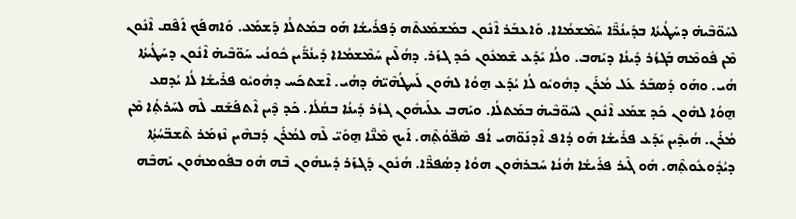ܠܚܰܘ̈ܒܶܝܗ̇ ܕܚܰܛܳܝܬܳܐ ܒܕܺܝܢܳܪ̈ܶܐ ܚܰܡܶܫܡܳܐܐ. ܘܰܐܥܒܰܪ ܐܶܢܽܘܢ ܒܡܰܫܡܰܥܬܶܗ ܕܰܦܪܺܝܫܳܐ ܗܰܘ ܒܡܰܬܠܳܐ ܕܰܫܡܰܥ. ܘܰܐܗܦܰܟ ܐܰܦܶܩ ܐܶܢܽܘܢ ܡܶܢ ܦܽܘܡܶܗ ܒܰܓܙܳܪ ܕܺܝܢܳܐ ܕܝܰܗܒ. ܘܠܳܐ ܝܺܕܰܥ ܫܶܡܥܽܘܢ ܟܰܕ ܓܙܰܪ. ܕܗܳܠܶܝܢ ܚܰܡܶܫܡܳܐܐ ܕܺܝܢܳܪ̈ܺܝܢ ܟܽܘܢܳܝ ܚܰܘ̈ܒܶܝܗ̇ ܐܶܢܽܘܢ ܕܚܰܛܳܝܬܳܐ ܗܳܝ. ܘܗܰܘ ܕܰܣܒܰܪ ܥܰܠ ܡܳܪܰܢ ܕܗܽܘܝܽܘ ܠܳܐ ܝܳܕܰܥ ܗ̱ܘܳܐ ܠܗܽܘܢ ܠܰܚܛܳܗܶܝ̈ܗ̇ ܕܗܳܝ. ܐܶܫܬܟܰܚ ܕܗܽܘܝܽܘ ܦܪܺܝܫܳܐ ܠܳܐ ܝܳܕܩܥ ܗ̱ܘܳܐ ܠܗܽܘܢ ܟܰܕ ܫܡܰܥ ܐܶܢܽܘܢ ܠܚܰܘ̈ܒܶܝܗ̇ ܒܡܰܬܠܳܐ. ܘܝܰܗܒ ܥܠܰܝܗܽܘܢ ܓܙܳܪ ܕܺܝܢܳܐ ܒܩܳܠܳܐ. ܟܰܕ ܕܶܝܢ ܐܶܬܦܰܫܰܩ ܠܶܗ ܠܚܰܪܬ݂ܳܐ ܡܶܢ ܡܳܪܰܢ. ܗܳܝܕܶܝܢ ܝܺܕܰܥ ܦܪܺܝܫܳܐ ܗܰܘ ܕܳܐܦ ܐܶܕܢܰܘ̈ܗܝ ܐܳܦ ܣܶܦ̈ܘܳܬ݂ܶܗ. ܐܰܝܟ ܡܶܢ̈ܶܐ ܗ̱ܘܰܝ̈ ܠܶܗ ܠܡܳܪܰܢ ܕܰܒܗܶܝܢ ܢܶܙܡܰܪ ܬܶܫܒ̈ܚܳܬ݂ܳܐ ܕܝܳܕܽܘܥܽܘܬ݂ܶܗ. ܗܽܘ ܓܶܝܪ ܦܪܺܝܫܳܐ ܗܳܢܳܐ ܚܰܒܪܗܽܘܢ ܗܘܳܐ ܕܣܳܦܪ̈ܶܐ. ܗܳܢܽܘܢ ܕܰܓܙܰܪ ܕܺܝܢܗܽܘܢ ܒܶܗ ܗܽܘ ܒܦܽܘܡܗܽܘܢ ܝܰܗܒܶܗ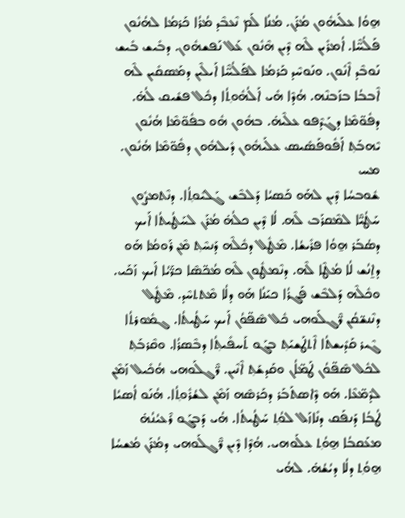ܗ̱ܘܳܐ ܥܠܰܝܗܽܘܢ ܡܳܪܰܢ. ܡܳܢܳܐ ܠܰܡ ܢܶܥܒܶܕ ܡܳܪܳܐ ܟܰܪܡܳܐ ܠܗܳܢܽܘܢ ܦܰܠܳܚ̈ܶܐ. ܐܳܡܪܺܝܢ ܠܶܗ ܕܶܝܢ ܗܶܢܽܘܢ ܥܰܠ ܢܰܦܫܗܽܘܢ. ܕܒܺܝܫ ܒܺܝܫ ܢܰܘܒܶܕ ܐܶܢܽܘܢ. ܘܢܰܘܚܶܕ ܟܰܪܡܳܐ ܠܦܰܠܳܚ̈ܶܐ ܐܰܝܠܶܝܢ ܕܡܰܣܩܺܝܢ ܠܶܗ ܐܶܒܒܳܐ ܒܙܰܒܢܶܗ. ܗܳܕܶܐ ܗܺܝ ܐܰܠܳܗܽܘܬ݂ܳܐ ܕܟܽܠ ܦܫܺܝܩ ܠܳܗ̇. ܕܦܽܘ̈ܡܶܐ ܕܓܰܕܶܦܘ ܥܠܶܝܗ̇. ܒܗܽܘܢ ܗܽܘ ܒܦܽܘ̈ܡܶܐ ܗܳܢܽܘܢ ܝܶܗܒܰܬ݂ ܐܰܦܽܘܦܰܣܺܝܣ ܥܠܰܝܗܽܘܢ ܕܺܝܠܗܽܘܢ ܕܦܽܘ̈ܡܶܐ ܗܳܢܽܘܢ.
ܡܚ
ܫܽܘܒܚܳܐ ܕܶܝܢ ܠܗܰܘ ܟܰܣܝܳܐ ܕܰܠܒܶܫ ܓܰܠܝܽܘܬ݂ܳܐ. ܕܢܶܬܡܨܽܘܢ ܚܰܛܳܝ̈ܶܐ ܠܡܶܩܪܰܒ ܠܶܗ. ܠܳܐ ܕܶܝܢ ܟܠܳܗ̇ ܡܳܪܰܢ ܠܚܰܛܳܝܬܳܐ ܐܰܝܟ ܕܣܳܒܰܪ ܗ̱ܘܳܐ ܦܪܺܝܫܳܐ. ܡܶܛܽܠ ܕܟܽܠܶܗ ܕܰܢܚܶܬ݂ ܡܶܢ ܪܰܘܡܳܐ ܗܰܘ ܕܐ̱ܢܳܫ ܠܳܐ ܡܳܛܶܐ ܠܶܗ. ܕܢܶܡܛܽܘܢ ܠܶܗ ܡܳܟ̈ܣܶܐ ܟܪ̈ܰܝܳܐ ܐܰܝܟ ܙܰܟܰܝ. ܘܟܽܠܶܗ ܕܰܠܒܶܫ ܦܰܓܪܳܐ ܟܝܰܢܳܐ ܗܰܘ ܕܠܳܐ ܡܶܬܬܚܶܕ. ܡܶܛܽܠ ܕܢܶܢܫ̈ܩܳܢ ܪ̈ܶܓܠܰܘܗܝ ܟܽܠ ܣܶܦ̈ܘܳܢ ܐܰܝܟ ܚܰܛܳܝܬܳܐ. ܓܡܽܘܪܬܳܐ ܓܶܝܪ ܩܰܕܺܝܫܬܳܐ ܐܶܬܛܰܫܝܰܬ݂ ܒܓܰܘ ܬܰܚܦܺܝܬ݂ܳܐ ܕܒܶܣܪܳܐ. ܘܩܶܪܒܰܬ݂ ܠܟܽܠ ܣܶܦ̈ܘܳܢ ܛܰܡ̈ܐܳܢ ܘܩܰܕܫܰܬ݂ ܐܶܢܶܝܢ. ܪ̈ܶܓܠܰܘܗܝ ܗܳܟܺܝܠ ܙܰܡܶܢ ܠܕܶܡ̈ܥܶܐ. ܗܰܘ ܕܶܐܣܬܰܒܰܪ ܕܟܰܪܣܶܗ ܙܰܡܶܢ ܠܫܳܪܽܘܬ݂ܳܐ. ܗܳܢܰܘ ܐܳܣܝܳܐ ܛܳܒܳܐ ܕܰܢܦܰܩ ܕܢܺܐܙܰܠ ܠܘܳܬ݂ ܚܰܛܳܝܬܳܐ. ܗܳܝ ܕܰܒܓܰܘ ܪܶܥܝܳܢܳܗ̇ ܡܥܰܩܒܳܐ ܗ̱ܘܳܬ݂ ܥܠܰܘܗܝ. ܗܳܕܶܐ ܕܶܝܢ ܪ̈ܶܓܠܰܘܗܝ ܕܡܳܪܰܢ ܡܳܫܚܳܐ ܗ̱ܘܳܬ݂ ܕܠܳܐ ܕܝܳܫܳܗ̇. ܠܗܳܝ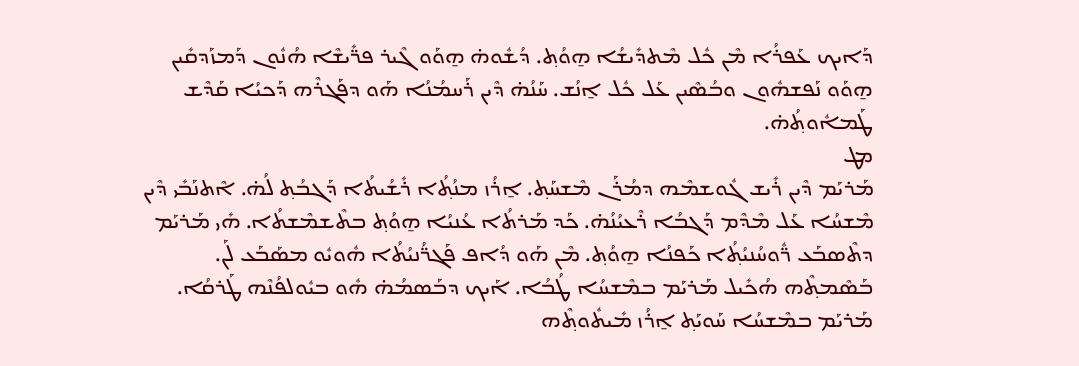ܕܰܐܝܟ ܥܰܦܪܳܐ ܡܶܢ ܟܽܠ ܡܶܬܕܺܝܫܳܐ ܗ̱ܘܳܬ݂. ܕܳܫܽܘܗ̇ ܗ̱ܘܰܘ ܓܶܝܪ ܦܪ̈ܺܝܫܶܐ ܗܳܢܽܘܢ ܕܰܡܙܰܕܩܺܝܢ ܗ̱ܘܰܘ ܢܰܦܫܗܽܘܢ ܘܒܳܣܶܝܢ ܥܰܠ ܟܽܠ ܐ̱ܢܳܫ. ܚܰܢܳܗ̇ ܕܶܝܢ ܪܰܚܡܳܢܳܐ ܗܰܘ ܕܦܰܓܪܶܗ ܕܰܟܝܳܐ ܩܰܕܶܫ ܛܰܡܐܽܘܬ݂ܳܗ̇.
ܡܛ
ܡܰܪܝܰܡ ܕܶܝܢ ܪܺܝܫ ܓܽܘܫܡܶܗ ܕܡܳܪܰܢ ܡܶܫܚܰܬ݂. ܐ̱ܪܳܙ ܡܢܳܬ݂ܳܐ ܪܺܫܳܝܬܳܐ ܕܰܓܒܳܬ݂ ܠܳܗ̇. ܐܶܬܢܰܒܺܝ ܕܶܝܢ ܡܶܫܚܳܐ ܥܰܠ ܡܶܕܶܡ ܕܰܓܒܳܐ ܪܶܥܝܳܢܳܗ̇. ܟܰܕ ܡܰܪܬܳܐ ܥܳܢܝܳܐ ܗ̱ܘܳܬ݂ ܒܬܶܫܡܶܫܬܳܐ. ܗܺܝ ܡܰܪܝܰܡ ܕܬܶܣܒܰܥ ܪ̈ܽܘܚܳܢܝܳܬ݂ܳܐ ܟܰܦܢܳܐ ܗ̱ܘܳܬ݂. ܡܶܢ ܗܰܘ ܕܳܐܦ ܦܰܓܪ̈ܳܢܝܳܬܳܐ ܗܽܘܝܽܘ ܡܣܰܒܰܥ ܠܰܢ. ܒܰܣܶܡܬ݂ܶܗ ܗܳܟܺܝܠ ܡܰܪܝܰܡ ܒܡܶܫܚܳܐ ܛܳܒܳܐ. ܐܰܝܟ ܕܒܰܣܡܳܗ̇ ܗܽܘ ܒܝܽܘܠܦܳܢܶܗ ܛܰܪܩܳܐ. ܡܰܪܝܰܡ ܒܡܶܫܚܳܐ ܚܰܘܝܰܬ݂ ܐ̱ܪܳܙ ܡܺܝܬܽܘܬ݂ܶܗ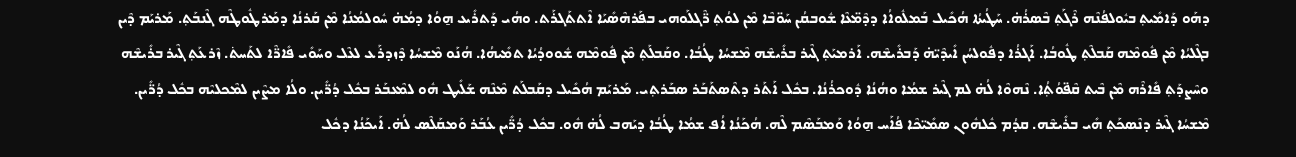ܕܗܰܘ ܕܰܐܡܺܝܬ݂ ܒܝܽܘܠܦܳܢܶܗ ܪܶܓܰܬ݂ ܒܶܣܪܳܗ̇. ܚܰܛܳܝܬܳܐ ܗܳܟܺܝܠ ܒܰܡܠܽܘܐܳܐ ܕܕܶܡ̈ܥܶܐ ܫܽܘܒܩܳܢ ܚܰܘ̈ܒܶܐ ܡܶܢ ܠܘܳܬ݂ ܪ̈ܶܓܠܰܘܗܝ ܒܦܰܪܗܶܣܺܝܰܐ ܐܶܬܬܰܓܪܰܬ. ܘܗܳܝ ܕܰܬܪܺܝܥ ܗ̱ܘܳܐ ܕܡܳܗ̇ ܚܽܘܠܡܳܢܳܐ ܡܶܢ ܩܰܪܢܳܐ ܕܡܰܪܛܽܘܛܶܗ ܓܶܢܒܰܬ݂. ܡܰܪܝܰܡ ܕܶܝܢ ܒܓܶܠܝܳܐ ܡܶܢ ܦܽܘܡܶܗ ܩܰܒܠܶܬ݂ ܛܽܘܒܳܐ. ܐܰܓܪܳܐ ܕܦܽܘܠܚܳܢ ܐܺܝܕܶܝ̈ܗ̇ ܕܰܒܪܺܝܫܶܗ. ܐܰܪܡܝܰܬ݂ ܓܶܝܪ ܒܪܺܝܫܶܗ ܡܶܫܚܳܐ ܛܳܒܳܐ. ܘܩܰܒܠܰܬ݂ ܡܶܢ ܦܽܘܡܶܗ ܫܽܘܘܕܳܝܳܐ ܬܡܺܝܗܳܐ. ܗܳܢܰܘ ܡܶܫܚܳܐ ܕܶܙܕܪܰܥ ܠܥܶܠ ܘܚܰܘܺܝ ܦܺܐܪ̈ܶܐ ܠܬܰܚܬ݁. ܙܶܪܥܰܬ݂ ܓܶܝܪ ܒܪܺܝܫܶܗ ܘܚܶܨܕܰܬ݂ ܦܺܐܪܶܗ ܡܶܢ ܒܶܝܬ ܩܶܦ̈ܘܳܬ݂ܳܐ. ܢܶܗܘܶܐ ܠܳܗ̇ ܠܡ ܓܶܝܪ ܫܡܳܐ ܘܗܳܢܳܐ ܕܽܘܟܪܳܢܳܐ. ܒܟܽܠ ܐܰܬܰܪ ܕܬܶܣܬܰܒܰܪ ܣܒܰܪܬ݂ܝ. ܡܰܪܝܰܡ ܗܳܟܺܝܠ ܕܩܰܒܠܰܬ ܡܶܢܶܗ ܫܰܠܺܝܛ ܗܽܘ ܠܡܶܥܒܰܪ ܒܟܽܠ ܕܳܪ̈ܺܝܢ. ܘܠܳܐ ܡܨܶܝܢ ܠܡܶܟܠܝܶܗ ܒܟܽܠ ܕܳܪ̈ܺܝܢ. ܡܶܫܚܳܐ ܓܶܝܪ ܕܢܶܣܟܰܬ݂ ܗܺܝ ܒܪܺܝܫܶܗ. ܩܕܳܡ ܟܽܠܗܽܘܢ ܣܡܺܝ̈ܟܶܐ ܦܳܐܰܚ ܗ̱ܘܳܐ ܘܰܡܒܰܣܶܡ ܠܶܗ. ܗܳܟܰܢܳܐ ܐܳܦ ܫܡܳܐ ܛܳܒܳܐ ܕܝܰܗܒ ܠܳܗ̇ ܗܽܘ. ܒܟܽܠ ܕܳܪ̈ܺܝܢ ܥܳܒܰܪ ܘܰܡܩܰܠܶܣ ܠܳܗ̇. ܐܰܝܟܰܢܳܐ ܕܟܽܠ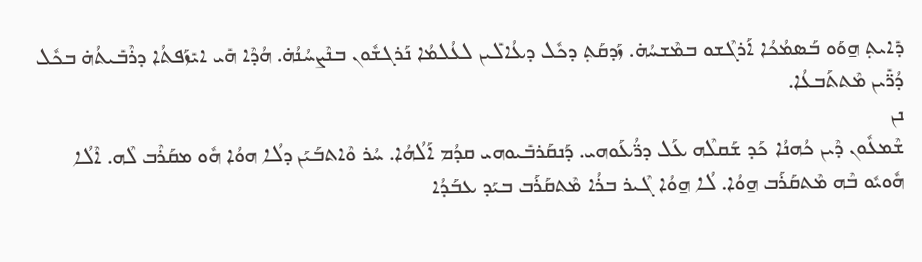ܕܺܐܝܬ݂ ܗ̱ܘܰܘ ܒܰܣܡܳܟܳܐ ܐܰܪܓܶܫܘ ܒܡܶܫܚܳܗ̇. ܙܰܕܩܰܬ݂ ܕܟܽܠ ܕܥܳܐܠܺܝܢ ܠܥܳܠܡܳܐ ܢܰܪܓܫܽܘܢ ܒܢܶܨܚܳܢܳܗ̇. ܗܳܕܶܐ ܗܺܝ ܐܝܺܙܰܦܬܳܐ ܕܪܶܒܺܝܬܳܗ̇ ܒܟܽܠ ܕܳܪ̈ܺܝܢ ܡܶܬܬܰܒܥܳܐ.
ܢܢ
ܫܶܡܥܽܘܢ ܕܶܝܢ ܟܳܗܢܳܐ ܟܰܕ ܫܰܩܠܶܗ ܥܰܠ ܕܪ̈ܳܥܰܘܗܝ. ܕܰܢܩܰܪܒܺܝܘܗܝ ܩܕܳܡ ܐܰܠܳܗܳܐ. ܚܳܪ ܘܶܐܬܒܰܝܰܢ ܕܠܳܐ ܗܘܳܐ ܗܽܘ ܡܩܰܪܶܒ ܠܶܗ. ܐܶܠܳܐ ܗܽܘܝܽܘ ܒܶܗ ܡܶܬܩܰܪܰܒ ܗ̱ܘܳܐ. ܠܳܐ ܗ̱ܘܳܐ ܓܶܝܪ ܒܪܳܐ ܡܶܬܩܰܪܰܒ ܒܝܰܕ ܥܒܰܕܳܐ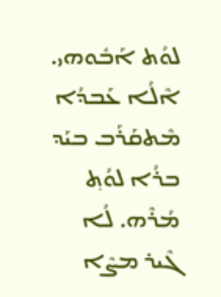ܠܘܳܬ ܐܰܒܽܘܗܝ. ܐܶܠܳܐ ܥܰܒܕܳܐ ܡܶܬܩܰܪܰܒ ܒܝܰܕ ܒܪܳܐ ܠܘܳܬ݂ ܡܳܪܶܗ. ܠܳܐ ܓܶܝܪ ܡܨܶܐ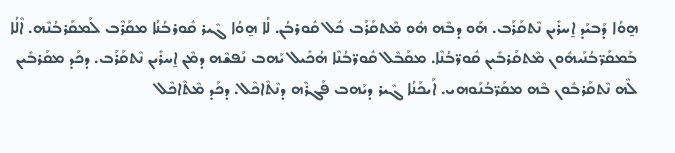ܗ̱ܘܳܐ ܕܰܒܝܰܕ ܐ̱ܚܪܺܝܢ ܢܶܬܩܰܪܰܒ. ܗܰܘ ܕܒܶܗ ܗܽܘ ܡܶܬܩܰܪܰܒ ܟܽܠ ܩܽܘܪܒܳܢ. ܠܳܐ ܗ̱ܘܳܐ ܓܶܝܪ ܩܽܘܪܒܳܢܳܐ ܡܩܰܪܶܒ ܠܰܡܩܰܪܒܳܢܶܗ. ܐܶܠܳܐ ܒܰܡܩܰܪ̈ܒܳܢܰܝܗܽܘܢ ܡܶܬܩܰܪܒܺܝܢ ܩܽܘܪ̈ܒܳܢܶܐ. ܡܩܰܒܶܠ ܩܽܘܪ̈ܒܳܢܶܐ ܗܳܟܺܝܠ ܝܰܗܒ ܢܰܦܫܶܗ ܕܡܶܢ ܐ̱ܚܪܺܝܢ ܢܶܬܩܰܪܰܒ. ܕܟܰܕ ܡܩܰܪܒܺܝܢ ܠܶܗ ܢܶܬܩܰܪܒܽܘܢ ܒܶܗ ܡܩܰܪ̈ܒܳܢܰܘܗܝ. ܐܰܝܟܰܢܳܐ ܓܶܝܪ ܕܝܰܗܒ ܦܰܓܪܶܗ ܕܢܶܬܶܐܟܶܠ. ܕܟܰܕ ܡܶܬܶܐܟܶܠ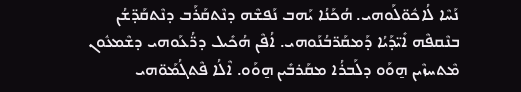ܢܰܚܶܐ ܠܳܐܟܽܘ̈ܠܰܘܗܝ. ܗܳܟܰܢܳܐ ܝܰܗܒ ܢܰܦܫܶܗ ܕܢܶܬܩܰܪܰܒ ܕܢܶܬܩܰܕ̈ܫܳܢ ܒܢܶܩܦܶܗ ܐܺܝ̈ܕܰܝܳܐ ܕܰܡܩܰܪ̈ܒܳܢܰܘܗܝ. ܐܳܦܶܢ ܗܳܟܺܝܠ ܕܪ̈ܳܥܰܘܗܝ ܕܫܶܡܥܽܘܢ ܡܶܬܚܙܶܝܢ ܗ̱ܘܰܘ ܕܠܰܒܪܳܐ ܡܩܰܪܒܺܝܢ ܗ̱ܘܰܘ. ܐܶܠܳܐ ܦܶܬܓܳܡܰܘ̈ܗܝ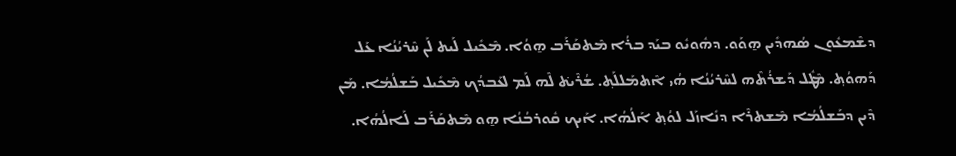ܕܫܶܡܥܽܘܢ ܣܳܗܕܺܝܢ ܗ̱ܘܰܘ. ܕܗܽܘܝܽܘ ܒܝܰܕ ܒܪܳܐ ܡܶܬܩܰܪܰܒ ܗ̱ܘܳܐ. ܡܶܟܺܝܠ ܠܰܝܬ ܠܰܢ ܚܶܪܝܳܢܳܐ ܥܰܠ ܕܰܗܘܳܬ݂. ܡܶܛܽܠ ܕܰܫܪܳܬܶܗ ܠܚܶܪܝܳܢܳܐ ܗܳܝ ܐܶܬܡܰܠܠܰܬ݂. ܫܳܪܶܝܬ݁ ܠܶܗ ܠܰܡ ܠܥܰܒܕܳܟ ܡܶܟܺܝܠ ܒܰܫܠܳܡܳܐ. ܡܰܢ ܕܶܝܢ ܕܒܰܫܠܳܡܳܐ ܡܶܫܬܪܶܐ ܕܢܺܐܙܰܠ ܠܘܳܬ݂ ܐܰܠܳܗܳܐ. ܐܰܝܟ ܩܽܘܪܒܳܢܳܐ ܗ̱ܘ ܡܶܬܩܰܪܰܒ ܠܰܐܠܳܗܳܐ.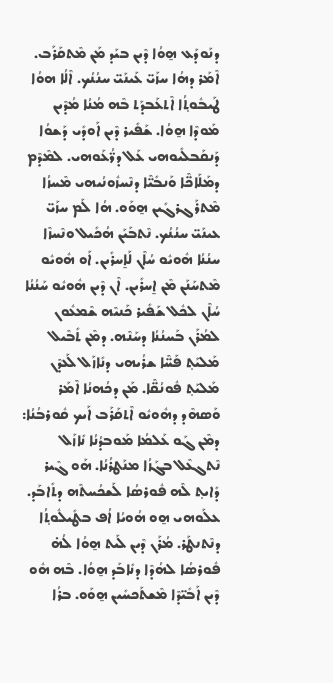ܕܢܰܘܕܰܥ ܗ̱ܘܳܐ ܕܶܝܢ ܒܝܰܕ ܡܰܢ ܡܶܬܩܰܪܰܒ. ܐܶܡܰܪ ܕܗܳܐ ܚܙܰܝ̈ ܥܰܝܢܰܝ̈ ܚܢܳܢܳܟ. ܐܶܠܳܐ ܗܘܳܐ ܛܰܝܒܽܘܬ݂ܳܐ ܐܶܬܥܰܒܕܰܬ ܒܶܗ ܡܳܢܳܐ ܡܳܕܶܝܢ ܡܰܘܕܶܐ ܗ̱ܘܳܐ. ܫܰܦܺܝܪ ܕܶܝܢ ܐܰܘܕܺܝ ܕܰܫܘܳܐ ܕܰܢܩܰܒܠܺܝܘܗܝ ܥܰܠ ܕܪ̈ܳܥܰܘܗܝ. ܠܡܶܕܶܡ ܕܡܰܠܰܐܟ̈ܶܐ ܘܰܢܒܺܝ̈ܶܐ ܕܢܶܚܙܽܘܢܳܝܗܝ ܡܶܚܙܳܐ ܡܶܬܪܰܓܪܓܺܝܢ ܗ̱ܘܰܘ. ܗܳܐ ܠܰܡ ܚܙܰܝ̈ ܥܝܢܰܝ̈ ܚܢܳܢܳܟ. ܢܶܬܒܰܝܰܢ ܗܳܟܺܝܠ ܘܢܶܚܙܶܐ ܚܢܳܢܳܐ ܗܽܘܝܽܘ ܚܳܐܶܢ ܠܰܐ̱ܚܪܺܝܢ. ܐܰܘ ܗܽܘܝܽܘ ܡܶܬܚܰܢܰܢ ܡܶܢ ܐ̱ܚܪܺܝܢ. ܐܶܢ ܕܶܝܢ ܗܽܘܝܽܘ ܚܰܢܳܢܳܐ ܚܳܐܶܢ ܠܟܽܠ ܫܰܦܺܝܪ ܟܰܢܝܶܗ ܫܶܡܥܽܘܢ ܠܡܳܪܰܢ ܒܰܚܢܳܢܳܐ ܕܚܰܢܶܗ. ܕܡܶܢ ܬܺܒܶܝܠ ܡܰܠܝܰܬ݂ ܦܰܚ̈ܶܐ ܫܪܳܝܗܝ ܕܢܺܐܙܰܠ ܠܰܥܕܶܢ ܡܰܠܝܰܬ݂ ܦܽܘܢܳܩ̈ܶܐ. ܡܰܢ ܕܟܳܗܢܳܐ ܐܶܡܰܪ ܘܰܣܗܶܕ ܕܗܽܘܝܽܘ ܐܶܬܩܰܪܰܒ ܐܰܝܟ ܩܽܘܪܒܳܢܳܐ: ܕܡܶܢ ܓܰܘ ܥܰܠܡܳܐ ܡܰܘܒܕܳܢܳܐ ܢܺܐܙܰܠ ܢܶܬܓܥܶܠ ܒܓܰܙܳܐ ܡܢܰܛܪܳܢܳܐ. ܗܰܘ ܓܶܝܪ ܕܺܐܝܬ݂ ܠܶܗ ܦܽܘܪܣܳܐ ܠܰܫܟܳܚܬܶܗ ܕܬܺܐܒܰܕ. ܥܠܰܘܗܝ ܗ̱ܘ ܗܳܘܝܳܐ ܐܳܦ ܒܛܺܝܠܽܘܬ݂ܳܐ ܕܢܶܬܢܛܰܪ. ܡܳܪܰܢ ܕܶܝܢ ܠܰܝܬ ܗ̱ܘܳܐ ܠܳܗ̇ ܦܽܘܪܣܳܐ ܠܗܳܕܶܐ ܕܢܺܐܒܰܕ ܗ̱ܘܳܐ. ܒܶܗ ܗܽܘ ܕܶܝܢ ܐܰܒܺܝ̈ܕܶܐ ܡܶܫܬܰܟܚܺܝܢ ܗ̱ܘܰܘ. ܒܪܳܐ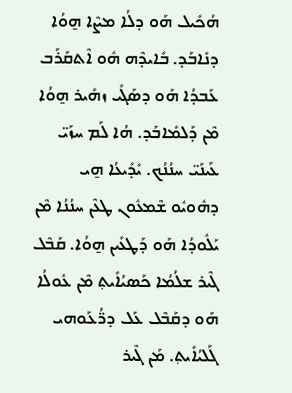ܗܳܟܺܝܠ ܗܰܘ ܕܠܳܐ ܡܨܶܐ ܗ̱ܘܳܐ ܕܢܺܐܒܰܕ. ܒܺܐܝܕܶܗ ܗܽܘ ܐܶܬܩܰܪܰܒ ܥܰܒܕܳܐ ܗܰܘ ܕܣܰܓܺܝ ܙܗܺܝܪ ܗ̱ܘܳܐ ܡܶܢ ܕܰܠܡܺܐܒܰܕ. ܗܳܐ ܠܰܡ ܚܙܰܝ̈ ܥܰܝܢܰܝ̈ ܚܢܳܢܳܟ. ܝܺܕܺܝܥܳܐ ܗ̱ܝ ܕܗܽܘܝܽܘ ܫܶܡܥܽܘܢ ܛܥܶܢ ܚܢܳܢܳܐ ܡܶܢ ܝܰܠܽܘܕܳܐ ܗܰܘ ܕܰܛܥܺܝܢ ܗ̱ܘܳܐ. ܩܰܒܶܠ ܓܶܝܪ ܫܠܳܡܳܐ ܟܰܣܝܳܐܺܝܬ݂ ܡܶܢ ܥܽܘܠܳܐ ܗܰܘ ܕܩܰܒܶܠ ܥܰܠ ܕܪ̈ܳܥܰܘܗܝ ܓܰܠܝܳܐܺܝܬ݂. ܡܰܢ ܓܶܝܪ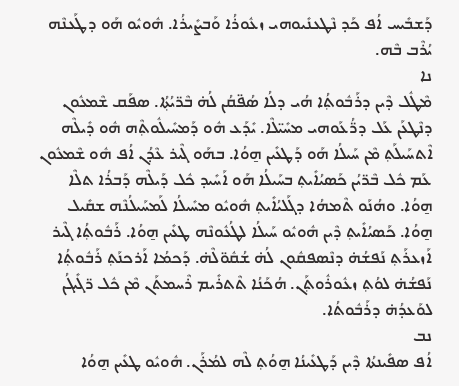ܕܰܫܒܺܝܚ ܐܳܦ ܟܰܕ ܢܶܛܥܢܺܝܘܗܝ ܙܥܽܘܪܳܐ ܘܰܒܨܺܝܪܳܐ. ܗܽܘܝܽܘ ܗܰܘ ܕܛܰܥܢܶܗ ܝܳܪܶܒ ܒܶܗ.
ܢܐ
ܡܶܛܽܠ ܕܶܝܢ ܕܪܰܒܽܘܬ݂ܳܐ ܗܳܝ ܕܠܳܐ ܣܳܦ̈ܩܳܢ ܠܳܗ̇ ܒܶܪ̈ܝܳܬ݂ܳܐ. ܣܦܰܩ ܫܶܡܥܽܘܢ ܕܢܶܛܥܰܢ ܥܰܠ ܕܪ̈ܳܥܰܘܗܝ ܡܚܺܝ̈ܠܶܐ. ܝܺܕܰܥ ܗܽܘ ܕܰܡܚܺܝܠܽܘܬ݂ܶܗ ܗܽܘ ܕܺܝܠܶܗ ܐܶܬܚܰܝܠܰܬ݂ ܡܶܢ ܚܰܝܠܳܐ ܗܰܘ ܕܰܛܥܺܝܢ ܗ̱ܘܳܐ. ܒܗܰܘ ܓܶܝܪ ܥܶܕܳܢ ܐܳܦ ܗܽܘ ܫܶܡܥܽܘܢ ܥܰܡ ܟܽܠ ܒܶܪ̈ܝܳܢ ܟܰܣܝܳܐܺܝܬ݂ ܒܚܰܝܠܳܐ ܗܰܘ ܐܰܚܺܝܕ ܟܽܠ ܕܰܝܠܶܗ ܕܰܒܪܳܐ ܬܠܶܐ ܗ̱ܘܳܐ. ܘܗܳܢܰܘ ܬܶܡܗܳܐ ܕܓܰܠܝܳܐܺܝܬ݂ ܗܽܘܝܽܘ ܡܚܺܝܠܳܐ ܠܰܡܚܰܝܠܳܢܶܗ ܫܩܺܝܠ ܗ̱ܘܳܐ. ܟܰܣܝܳܐܺܝܬ݂ ܕܶܝܢ ܗܽܘܝܽܘ ܚܰܝܠܳܐ ܠܛܳܥܽܘܢܶܗ ܛܥܺܝܢ ܗ̱ܘܳܐ. ܪܰܒܽܘܬ݂ܳܐ ܓܶܝܪ ܐܰܙܥܪܰܬ݂ ܢܰܦܫܳܗ̇ ܕܢܶܣܦܩܽܘܢ ܠܳܗ̇ ܫܳܩܽܘ̈ܠܶܗ̇. ܕܰܟܡܳܐ ܐܰܪܟܢܰܬ݂ ܪܰܒܽܘܬ݂ܳܐ ܢܰܦܫܳܗ̇ ܠܘܳܬ݂ ܙܥܽܘܪܽܘܬ݂ܰܢ. ܗܳܟܰܢܳܐ ܬܶܬܪܺܝܡ ܪܶܚܡܬܰܢ ܡܶܢ ܟܽܠ ܪ̈ܓܺܝܓܳܢ ܠܘܰܥܕܳܗ̇ ܕܪܰܒܽܘܬܳܐ.
ܢܒ
ܐܳܦ ܣܦܺܝܢܬܳܐ ܕܶܝܢ ܕܰܛܥܺܝܢܳܐ ܗ̱ܘܳܬ݂ ܠܶܗ ܠܡܳܪܰܢ. ܗܽܘܝܽܘ ܛܥܺܝܢ ܗ̱ܘܳܐ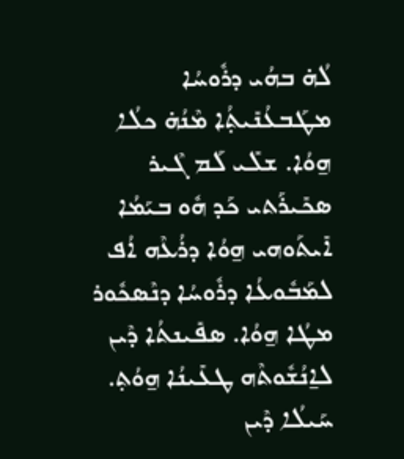ܠܳܗ̇ ܒܗܳܝ ܕܪܽܘܚܳܐ ܡܛܰܒܥܳܢܺܝܬ݂ܳܐ ܡܶܢܳܗ̇ ܟܠܳܐ ܗ̱ܘܳܐ. ܫܠܺܝ ܠܰܡ ܓܶܝܪ ܣܟܺܝܪܰܬܝ ܟܰܕ ܗܽܘ ܒܝܰܡܳܐ ܐܺܝܬܰܘܗܝ ܗ̱ܘܳܐ ܕܪܳܥܶܗ ܐܳܦ ܠܡܰܒܽܘܥܳܐ ܕܪܽܘܚܳܐ ܕܢܶܣܟܽܘܪ ܡܛܳܐ ܗ̱ܘܳܐ. ܣܦܺܝܢܬܳܐ ܕܶܝܢ ܠܐ̱ܢܳܫܽܘܬܶܗ ܛܥܺܝܢܳܐ ܗ̱ܘܳܬ݂. ܚܰܝܠܳܐ ܕܶܝܢ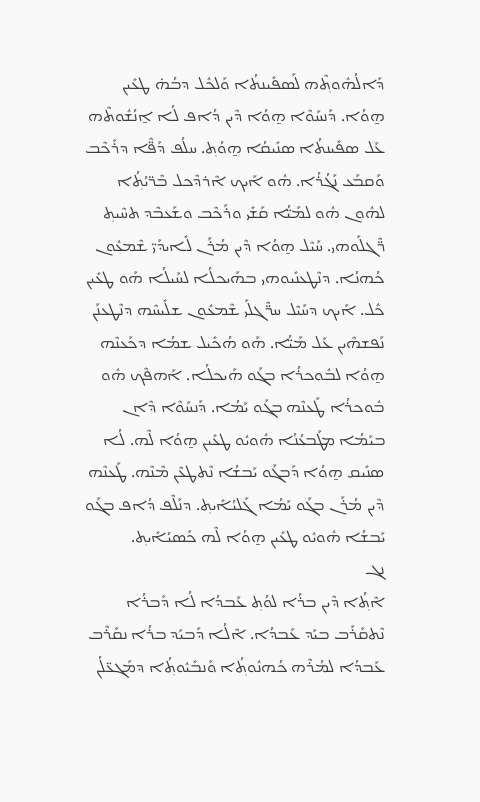ܕܰܐܠܳܗܽܘܬ݂ܶܗ ܠܰܣܦܺܝܢܬܳܐ ܘܰܠܟܽܠ ܕܒܳܗ̇ ܛܥܺܝܢ ܗ̱ܘܳܐ. ܕܰܢܚܰܘܶܐ ܗ̱ܘܳܐ ܕܶܝܢ ܕܳܐܦ ܠܳܐ ܐ̱ܢܳܫܽܘܬܶܗ ܥܰܠ ܣܦܺܝܢܬܳܐ ܣܢܺܝܩܳܐ ܗ̱ܘܳܬ݂. ܚܠܳܦ ܕܰܦ̈ܶܐ ܕܪܰܟܶܒ ܘܰܩܒܰܥ ܢܰܓܳܪܳܐ. ܗܽܘ ܐܰܝܟ ܐܶܪܕܶܟܠ ܒܶܪ̈ܝܳܬ݂ܳܐ ܠܗܽܘܢ ܗܽܘ ܠܡܰܝ̈ܳܐ ܩܰܫܺܝ ܘܪܰܟܶܒ ܘܫܰܥܒܶܕ ܬܚܶܝܬ݂ ܪ̈ܶܓܠܰܘܗܝ. ܚܰܝܶܠ ܗ̱ܘܳܐ ܕܶܝܢ ܡܳܪܰܢ ܠܺܐܝܕܰܝ̈ ܫܶܡܥܽܘܢ ܟܳܗܢܳܐ. ܕܢܶܛܥܢܺܝܘܗܝ ܒܗܰܝܟܠܳܐ ܠܚܰܝܠܳܐ ܗܰܘ ܛܥܺܝܢ ܟܽܠ. ܐܰܝܟ ܕܚܰܝܶܠ ܚܪ̈ܶܓܠܰܝ ܫܶܡܥܽܘܢ ܫܠܺܝܚܶܗ ܕܢܶܛܥܢܰܢ ܢܰܦܫܗܶܝܢ ܥܰܠ ܡܰܝ̈ܳܐ. ܗܰܘ ܗܳܟܺܝܠ ܫܡܳܐ ܕܟܰܥܢܶܗ ܗ̱ܘܳܐ ܠܒܽܘܟܪܳܐ ܒܓܰܘ ܗܰܝܟܠܳܐ. ܐܰܗܦܶܟ ܗܽܘ ܒܽܘܟܪܳܐ ܛܰܥܢܶܗ ܒܓܰܘ ܝܰܡܳܐ. ܕܰܢܚܰܘܶܐ ܕܶܐܢ ܒܝܰܡܳܐ ܡܛܰܒܥܳܢܳܐ ܗܽܘܝܽܘ ܛܥܺܝܢ ܗ̱ܘܳܐ ܠܶܗ. ܠܳܐ ܣܢܺܝܩ ܗ̱ܘܳܐ ܕܰܒܓܰܘ ܝܰܒܫܳܐ ܢܶܬܛܥܶܢ ܡܶܢܶܗ. ܛܰܥܢܶܗ ܕܶܝܢ ܡܳܪܰܢ ܒܓܰܘ ܝܰܡܳܐ ܓܰܠܝܳܐܺܝܬ݂. ܕܢܰܠܶܦ ܕܳܐܦ ܒܓܰܘ ܝܰܒܫܳܐ ܗܽܘܝܽܘ ܛܥܺܝܢ ܗ̱ܘܳܐ ܠܶܗ ܟܰܣܝܳܐܺܝܬ݂.
ܢܓ
ܐܶܬ݂ܳܐ ܕܶܝܢ ܒܪܳܐ ܠܘܳܬ݂ ܥܰܒܕܳܐ ܠܳܐ ܕܰܒܪܳܐ ܢܶܬܩܰܪܰܒ ܒܝܰܕ ܥܰܒܕܳܐ. ܐܶܠܳܐ ܕܰܒܝܰܕ ܒܪܳܐ ܢܩܰܪܶܒ ܥܰܒܕܳܐ ܠܡܳܪܶܗ ܟܳܗܢܽܘܬ݂ܳܐ ܘܰܢܒܺܝܽܘܬ݂ܳܐ ܕܡܰܓܥ̈ܠܳܢ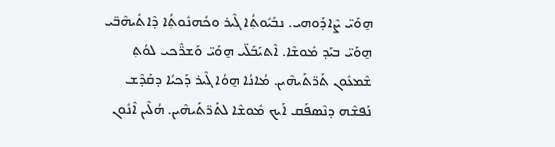ܗ̱ܘܰܝ̈ ܨܶܐܕܰܘܗܝ. ܢܒܺܝܽܘܬ݂ܳܐ ܓܶܝܪ ܘܟܳܗܢܽܘܬ݂ܳܐ ܕܶܐܬܺܝܗܶܒ̈ܝ ܗ̱ܘܰܝ̈ ܒܝܰܕ ܡܽܘܫܶܐ. ܐܶܬܝܰܒܰܠ̈ܝ ܗ̱ܘܰܝ̈ ܘܰܫܪ̈ܶܟܝ ܠܘܳܬ݂ ܫܶܡܥܽܘܢ ܬܰܪ̈ܬܰܝܗܶܝܢ. ܡܳܐܢܳܐ ܗ̱ܘܳܐ ܓܶܝܪ ܕܰܟܝܳܐ ܕܩܰܕܶܫ ܢܰܦܫܶܗ ܕܢܶܣܦܰܩ ܐܰܝܟ ܡܽܘܫܶܐ ܠܬܰܪ̈ܬܰܝܗܶܝܢ. ܗܳܠܶܝܢ ܐܶܢܽܘܢ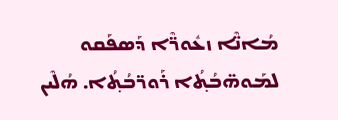ܡܳܐܢ̈ܶܐ ܙܥܽܘܪ̈ܶܐ ܕܰܣܦܰܩܘ ܠܡܰܘܗ̈ܒܳܬ݂ܳܐ ܪܰܘܪ̈ܒܳܬ݂ܳܐ. ܗܳܠܶܝܢ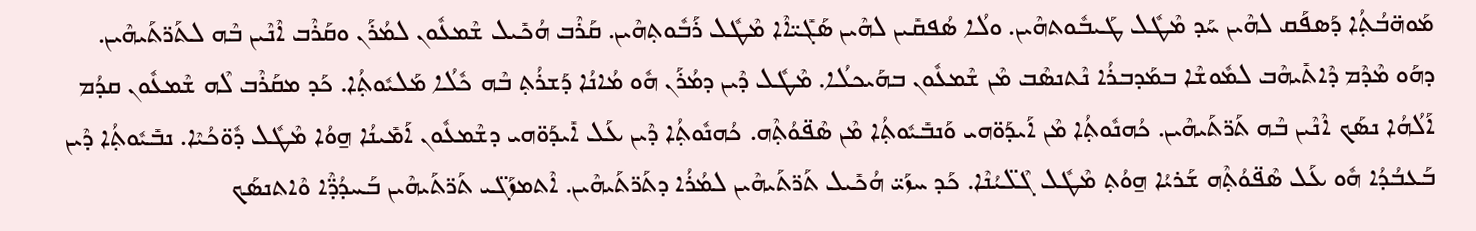ܡܰܘܗ̈ܒܳܬ݂ܳܐ ܕܰܣܦܰܩ ܠܗܶܝܢ ܚܰܕ ܡܶܛܽܠ ܛܰܝܒܽܘܬܗܶܝܢ. ܘܠܳܐ ܣܳܦܩܺܝܢ ܠܗܶܝܢ ܣܰܓܺܝ̈ܐܶܐ ܡܶܛܽܠ ܪܰܒܽܘܬ݂ܗܶܝܢ. ܩܰܪܶܒ ܗܳܟܺܝܠ ܫܶܡܥܽܘܢ ܠܡܳܪܰܢ ܘܩܰܪܶܒ ܐܶܢܶܝܢ ܒܶܗ ܠܬܰܪ̈ܬܰܝܗܶܝܢ. ܕܗܰܘ ܡܶܕܶܡ ܕܶܐܬܺܝܗܶܒ ܠܡܽܘܫܶܐ ܒܡܰܕܒܪܳܐ ܢܶܬܢܣܶܒ ܡܶܢ ܫܶܡܥܽܘܢ ܒܗܰܝܟܠܳܐ. ܡܶܛܽܠ ܕܶܝܢ ܕܡܳܪܰܢ ܗܽܘ ܡܳܐܢܳܐ ܕܰܫܪܳܬ݂ ܒܶܗ ܟܽܠܳܐ ܡܰܠܝܽܘܬ݂ܳܐ. ܟܰܕ ܡܩܰܪܶܒ ܠܶܗ ܫܶܡܥܽܘܢ ܩܕܳܡ ܐܰܠܳܗܳܐ ܢܣܰܟ ܐܶܢܶܝܢ ܒܶܗ ܬܰܪ̈ܬܰܝܗܶܝܢ. ܟܳܗܢܽܘܬ݂ܳܐ ܡܶܢ ܐܰܝܕܰܘ̈ܗܝ ܘܰܢܒܺܝܽܘܬ݂ܳܐ ܡܶܢ ܣܶܦ̈ܘܳܬ݂ܶܗ. ܟܳܗܢܽܘܬ݂ܳܐ ܕܶܝܢ ܥܰܠ ܐܺܝܕܰܘ̈ܗܝ ܕܫܶܡܥܽܘܢ ܐܰܡܺܝܢܳܐ ܗ̱ܘܳܐ ܡܶܛܽܠ ܕܽܘ̈ܟܳܝܶܐ. ܢܒܺܝܽܘܬ݂ܳܐ ܕܶܝܢ ܒܰܥܒܳܕܳܐ ܗܽܘ ܥܰܠ ܣܶܦ̈ܘܳܬ݂ܶܗ ܫܰܪܝܳܐ ܗ̱ܘܳܬ݂ ܡܶܛܽܠ ܓܶܠ̈ܝܳܢܶܐ. ܟܰܕ ܚܙܰܝ̈ ܗܳܟܺܝܠ ܬܰܪ̈ܬܰܝܗܶܝܢ ܠܡܳܪܳܐ ܕܬܰܪ̈ܬܰܝܗܶܝܢ. ܐܶܬܡܙܰܓ̈ܝ ܬܰܪ̈ܬܰܝܗܶܝܢ ܒܰܚܕܳܕ̈ܶܐ ܘܶܐܬܢܣܰܟ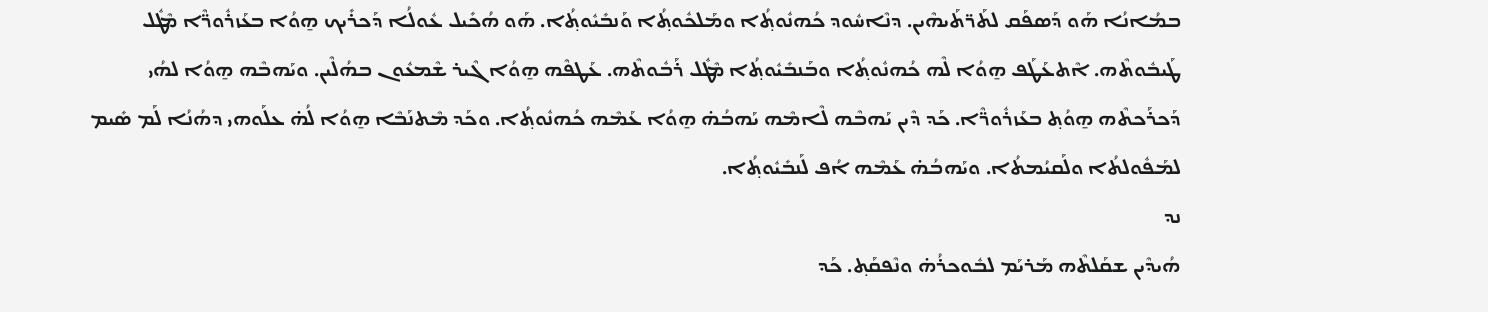ܒܡܳܐܢܳܐ ܗܰܘ ܕܰܣܦܰܩ ܠܬܰܪ̈ܬܰܝܗܶܝܢ. ܕܢܶܐܚܽܘܕ ܟܳܗܢܽܘܬ݂ܳܐ ܘܡܰܠܟܽܘܬ݂ܳܐ ܘܰܢܒܺܝܽܘܬ݂ܳܐ. ܗܰܘ ܗܳܟܺܝܠ ܥܽܘܠܳܐ ܕܰܟܪܺܝܟ ܗ̱ܘܳܐ ܒܥܰܙܪܽܘܪ̈ܶܐ ܡܶܛܽܠ ܛܰܝܒܽܘܬܶܗ. ܐܶܬܥܰܛܰܦ ܗ̱ܘܳܐ ܠܶܗ ܟܳܗܢܽܘܬ݂ܳܐ ܘܒܰܢܒܺܝܽܘܬ݂ܳܐ ܡܶܛܽܠ ܪܰܒܽܘܬܶܗ. ܥܰܛܦܶܗ ܗ̱ܘܳܐ ܓܶܝܪ ܫܶܡܥܽܘܢ ܒܗܳܠܶܝܢ. ܘܝܰܗܒܶܗ ܗ̱ܘܳܐ ܠܗܳܝ ܕܰܟܪܰܟܬܶܗ ܗ̱ܘܳܬ݂ ܒܥܰܙܪܽܘܪ̈ܶܐ. ܟܰܕ ܕܶܝܢ ܝܰܗܒܶܗ ܠܶܐܡܶܗ ܝܰܗܒܳܗ̇ ܗ̱ܘܳܐ ܥܰܡܶܗ ܟܳܗܢܽܘܬ݂ܳܐ. ܘܟܰܕ ܡܶܬܢܰܒܶܐ ܗ̱ܘܳܐ ܠܳܗ̇ ܥܠܰܘܗܝ ܕܗܳܢܳܐ ܠܰܡ ܣܺܝܡ ܠܡܰܦܽܘܠܬܳܐ ܘܠܰܩܝܳܡܬܳܐ. ܘܝܰܗܒܳܗ̇ ܥܰܡܶܗ ܐܳܦ ܠܰܢܒܺܝܽܘܬ݂ܳܐ.
ܢܕ
ܗܳܝܕܶܝܢ ܫܩܰܠܬܶܗ ܡܰܪܝܰܡ ܠܒܽܘܟܪܳܗ̇ ܘܢܶܦܩܰܬ݂. ܟܰܕ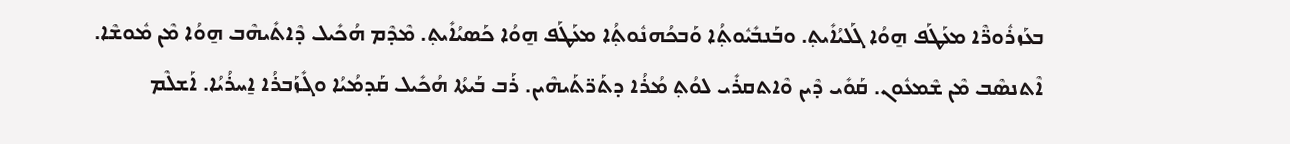ܒܥܰܙܪܽܘܪ̈ܶܐ ܡܥܰܛܰܦ ܗ̱ܘܳܐ ܓܰܠܝܳܐܺܝܬ݂. ܘܒܰܢܒܺܝܽܘܬ݂ܳܐ ܘܰܒܟܳܗܢܽܘܬ݂ܳܐ ܡܥܰܛܰܦ ܗ̱ܘܳܐ ܟܰܣܝܳܐܺܝܬ݂. ܡܶܕܶܡ ܗܳܟܺܝܠ ܕܶܐܬܺܝܗܶܒ ܗ̱ܘܳܐ ܡܶܢ ܡܽܘܫܶܐ. ܐܶܬܢܣܶܒ ܡܶܢ ܫܶܡܥܽܘܢ. ܩܰܘܺܝ ܕܶܝܢ ܘܶܐܬܩܪܺܝ ܠܘܳܬ݂ ܡܳܪܳܐ ܕܬܰܪ̈ܬܰܝܗܶܝܢ. ܪܰܒ ܒܰܝܬܳܐ ܗܳܟܺܝܠ ܩܰܕܡܳܝܳܐ ܘܓܺܙܰܒܪܳܐ ܐ̱ܚܪܳܝܳܐ. ܐܰܫܠܶܡ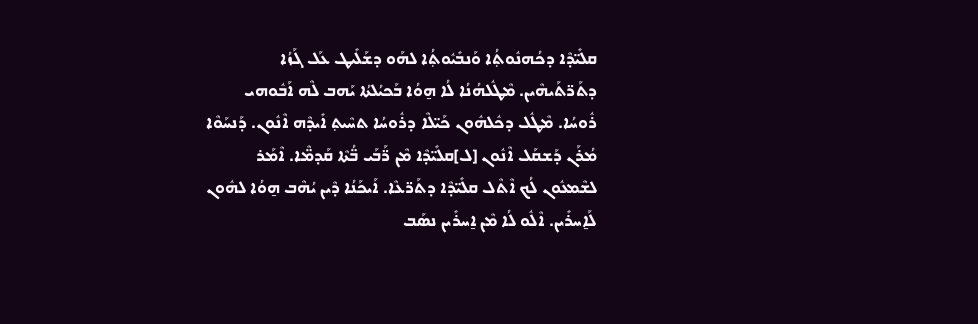ܩܠܺܝ̈ܕܶܐ ܕܟܳܗܢܽܘܬ݂ܳܐ ܘܰܢܒܺܝܽܘܬ݂ܳܐ ܠܗܰܘ ܕܫܰܠܺܝܛ ܥܰܠ ܓܰܙܳܐ ܕܬܰܪ̈ܬܰܝܗܶܝܢ. ܡܶܛܽܠܗܳܢܳܐ ܠܳܐ ܗ̱ܘܳܐ ܒܰܟܝܳܠܬܳܐ ܝܰܗܒ ܠܶܗ ܐܰܒܽܘܗܝ ܪܽܘܚܳܐ. ܡܶܛܽܠ ܕܟܽܠܗܽܘܢ ܟܰܝ̈ܠܶܐ ܕܪܽܘܚܳܐ ܬܚܶܝܬ݂ ܐܺܝܕܶܗ ܐܶܢܽܘܢ. ܕܰܢܚܰܘܶܐ ܡܳܪܰܢ ܕܰܫܩܰܠ ܐܶܢܽܘܢ [ܠ]ܩܠܺܝ̈ܕܶܐ ܡܶܢ ܪ̈ܰܒܰܝ ܒ̈ܳܬܶܐ ܩܰܕܡ̈ܶܐ. ܐܶܡܰܪ ܠܫܶܡܥܽܘܢ ܠܳܟ ܐܶܬܶܠ ܩܠܺܝ̈ܕܶܐ ܕܬܰܪ̈ܥܶܐ. ܐܰܝܟܰܢܳܐ ܕܶܝܢ ܝܳܗܶܒ ܗ̱ܘܳܐ ܠܗܽܘܢ ܠܰܐ̱ܚܪܺܝܢ. ܐܶܠܽܘ ܠܳܐ ܡܶܢ ܐ̱ܚܪܺܝܢ ܢܣܰܒ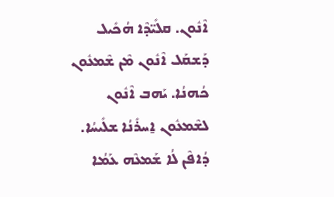ܐܶܢܽܘܢ. ܩܠܺܝ̈ܕܶܐ ܗܳܟܺܝܠ ܕܰܫܩܰܠ ܐܶܢܽܘܢ ܡܶܢ ܫܶܡܥܽܘܢ ܟܳܗܢܳܐ. ܝܰܗܒ ܐܶܢܽܘܢ ܠܫܶܡܥܽܘܢ ܐ̱ܚܪܺܢܳܐ ܫܠܺܝܚܳܐ. ܕܳܐܦܶܢ ܠܳܐ ܫܰܡܥܶܗ ܥܰܡܳܐ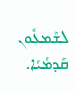ܠܫܶܡܥܽܘܢ ܩܰܕܡܳܝܳܐ.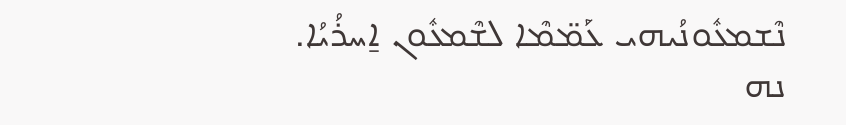ܢܶܫܡܥܽܘܢܳܝܗܝ ܥܰܡ̈ܡܶܐ ܠܫܶܡܥܽܘܢ ܐ̱ܚܪܳܝܳܐ.
ܢܗ